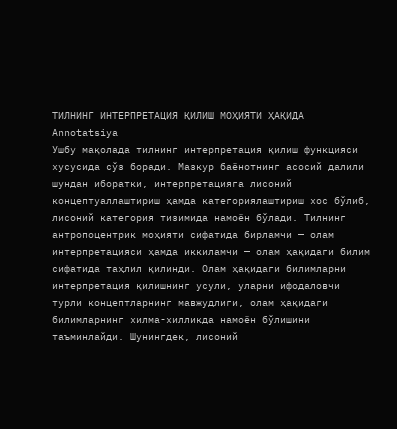ТИЛНИНГ ИНТЕРПРЕТАЦИЯ ҚИЛИШ МОҲИЯТИ ҲАҚИДА
Annotatsiya
Ушбу мақолада тилнинг интерпретация қилиш функцияси хусусида сўз боради. Мазкур баёнотнинг асосий далили шундан иборатки, интерпретацияга лисоний концептуаллаштириш ҳамда категориялаштириш хос бўлиб, лисоний категория тизимида намоён бўлади. Тилнинг антропоцентрик моҳияти сифатида бирламчи — олам интерпретацияси ҳамда иккиламчи — олам ҳақидаги билим сифатида таҳлил қилинди. Олам ҳақидаги билимларни интерпретация қилишнинг усули, уларни ифодаловчи турли концептларнинг мавжудлиги, олам ҳақидаги билимларнинг хилма-хилликда намоён бўлишини таъминлайди. Шунингдек, лисоний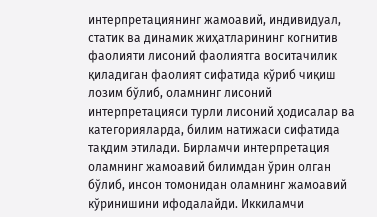интерпретациянинг жамоавий, индивидуал, статик ва динамик жиҳатларининг когнитив фаолияти лисоний фаолиятга воситачилик қиладиган фаолият сифатида кўриб чиқиш лозим бўлиб, оламнинг лисоний интерпретацияси турли лисоний ҳодисалар ва категорияларда, билим натижаси сифатида тақдим этилади. Бирламчи интерпретация оламнинг жамоавий билимдан ўрин олган бўлиб, инсон томонидан оламнинг жамоавий кўринишини ифодалайди. Иккиламчи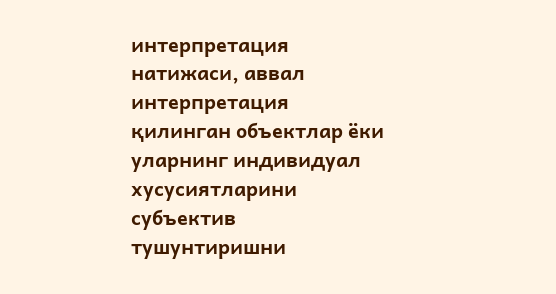интерпретация натижаси, аввал интерпретация қилинган объектлар ёки уларнинг индивидуал хусусиятларини субъектив тушунтиришни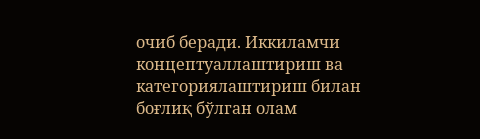очиб беради. Иккиламчи концептуаллаштириш ва категориялаштириш билан боғлиқ бўлган олам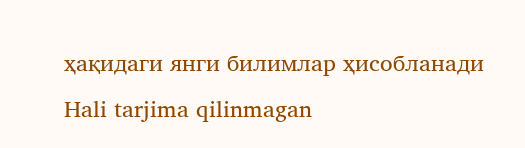ҳақидаги янги билимлар ҳисобланади
Hali tarjima qilinmagan